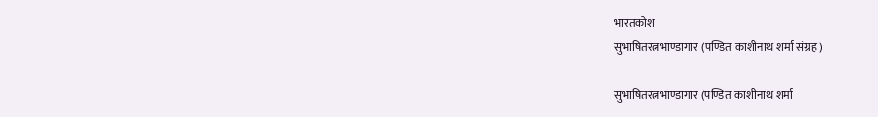भारतकोश
सुभाषितरत्नभाण्डागार (पण्डित काशीनाथ शर्मा संग्रह)

सुभाषितरत्नभाण्डागार (पण्डित काशीनाथ शर्मा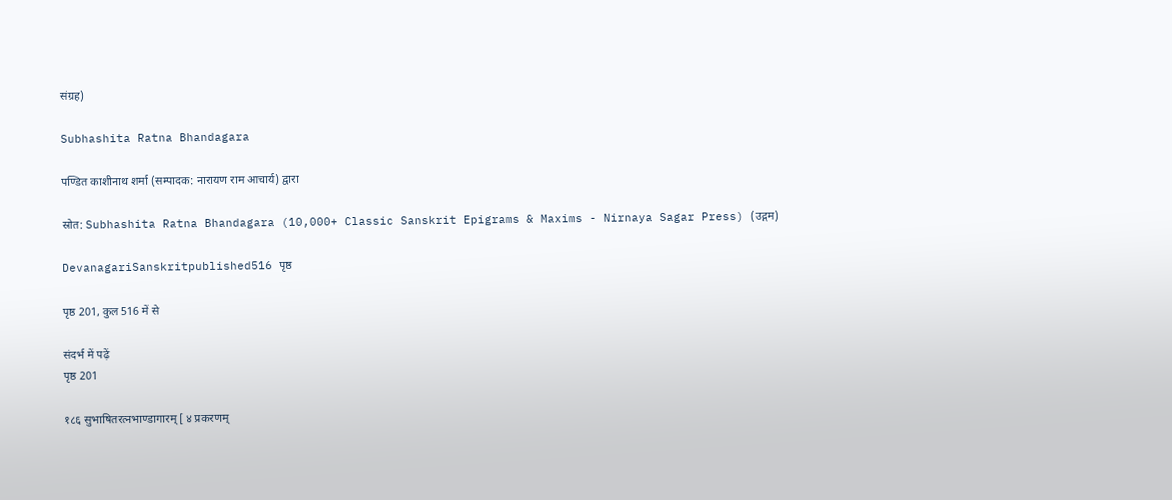संग्रह)

Subhashita Ratna Bhandagara

पण्डित काशीनाथ शर्मा (सम्पादक: नारायण राम आचार्य) द्वारा

स्रोत: Subhashita Ratna Bhandagara (10,000+ Classic Sanskrit Epigrams & Maxims - Nirnaya Sagar Press) (उद्गम)

DevanagariSanskritpublished516 पृष्ठ

पृष्ठ 201, कुल 516 में से

संदर्भ में पढ़ें
पृष्ठ 201

१८६ सुभाषितरत्नभाण्डागारम् [ ४ प्रकरणम्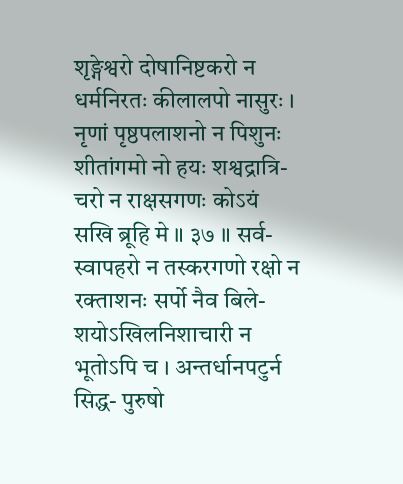शृङ्गेश्वरो दोषानिष्टकरो न धर्मनिरतः कीलालपो नासुरः । नृणां पृष्ठपलाशनो न पिशुनः शीतांगमो नो हयः शश्वद्रात्रि- चरो न राक्षसगणः कोऽयं सखि ब्रूहि मे ॥ ३७ ॥ सर्व- स्वापहरो न तस्करगणो रक्षो न रक्ताशनः सर्पो नैव बिले- शयोऽखिलनिशाचारी न भूतोऽपि च । अन्तर्धानपटुर्न सिद्ध- पुरुषो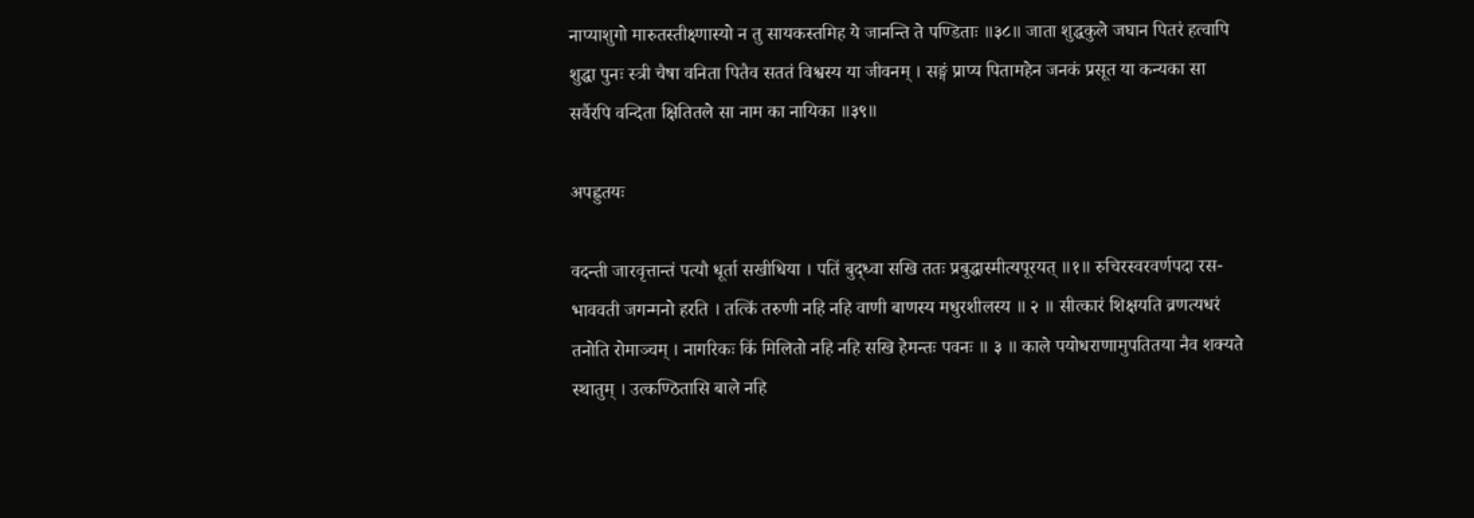नाप्याशुगो मारुतस्तीक्ष्णास्यो न तु सायकस्तमिह ये जानन्ति ते पण्डिताः ॥३८॥ जाता शुद्धकुले जघान पितरं हत्वापि शुद्धा पुनः स्त्री चैषा वनिता पितैव सततं विश्वस्य या जीवनम् । सङ्गं प्राप्य पितामहेन जनकं प्रसूत या कन्यका सा सर्वैरपि वन्दिता क्षितितले सा नाम का नायिका ॥३९॥

अपह्नुतयः

वदन्ती जारवृत्तान्तं पत्यौ धूर्ता सखीधिया । पतिं बुद्ध्वा सखि ततः प्रबुद्धास्मीत्यपूरयत् ॥१॥ रुचिरस्वरवर्णपदा रस- भाववती जगन्मनो हरति । तत्किं तरुणी नहि नहि वाणी बाणस्य मधुरशीलस्य ॥ २ ॥ सीत्कारं शिक्षयति व्रणत्यधरं तनोति रोमाञ्चम् । नागरिकः किं मिलितो नहि नहि सखि हेमन्तः पवनः ॥ ३ ॥ काले पयोधराणामुपतितया नैव शक्यते स्थातुम् । उत्कण्ठितासि बाले नहि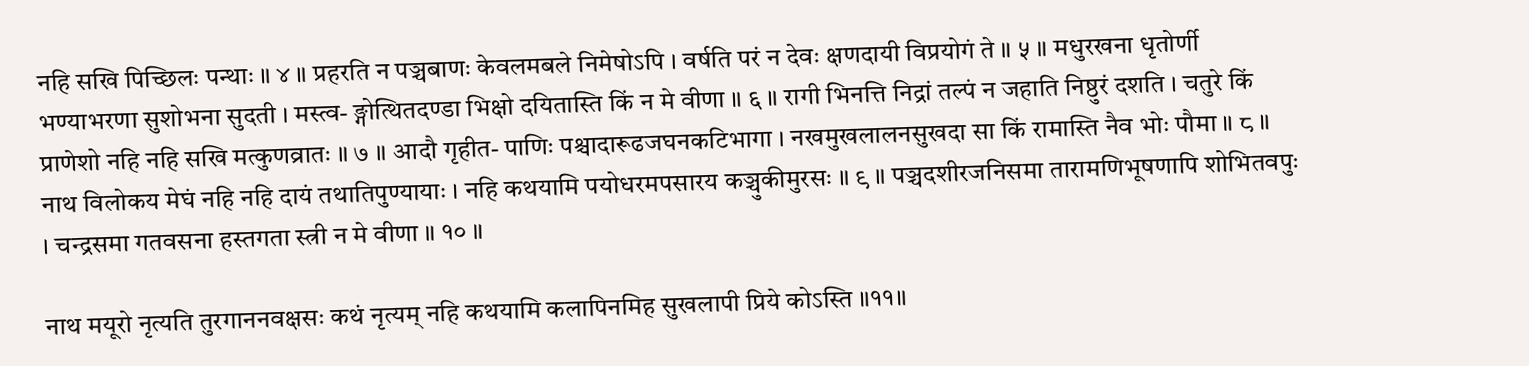नहि सखि पिच्छिलः पन्थाः ॥ ४ ॥ प्रहरति न पञ्चबाणः केवलमबले निमेषोऽपि । वर्षति परं न देवः क्षणदायी विप्रयोगं ते ॥ ५ ॥ मधुरखना धृतोर्णी भण्याभरणा सुशोभना सुदती । मस्त्व- ङ्गोत्थितदण्डा भिक्षो दयितास्ति किं न मे वीणा ॥ ६ ॥ रागी भिनत्ति निद्रां तल्पं न जहाति निष्ठुरं दशति । चतुरे किं प्राणेशो नहि नहि सखि मत्कुणव्रातः ॥ ७ ॥ आदौ गृहीत- पाणिः पश्चादारूढजघनकटिभागा । नखमुखलालनसुखदा सा किं रामास्ति नैव भोः पौमा ॥ ८ ॥ नाथ विलोकय मेघं नहि नहि दायं तथातिपुण्यायाः । नहि कथयामि पयोधरमपसारय कञ्चुकीमुरसः ॥ ९ ॥ पञ्चदशीरजनिसमा तारामणिभूषणापि शोभितवपुः । चन्द्रसमा गतवसना हस्तगता स्त्री न मे वीणा ॥ १० ॥

नाथ मयूरो नृत्यति तुरगाननवक्षसः कथं नृत्यम् नहि कथयामि कलापिनमिह सुखलापी प्रिये कोऽस्ति ॥११॥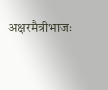अक्षरमैत्रीभाजः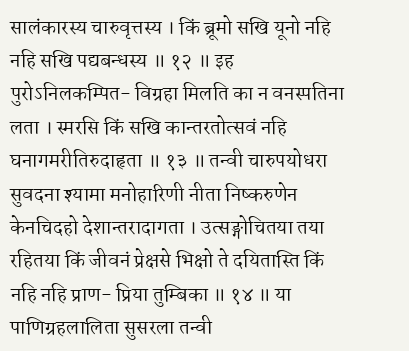सालंकारस्य चारुवृत्तस्य । किं ब्रूमो सखि यूनो नहि नहि सखि पद्यबन्धस्य ॥ १२ ॥ इह पुरोऽनिलकम्पित- विग्रहा मिलति का न वनस्पतिना लता । स्मरसि किं सखि कान्तरतोत्सवं नहि घनागमरीतिरुदाहृता ॥ १३ ॥ तन्वी चारुपयोधरा सुवदना श्यामा मनोहारिणी नीता निष्करुणेन केनचिदहो देशान्तरादागता । उत्सङ्गोचितया तया रहितया किं जीवनं प्रेक्षसे भिक्षो ते दयितास्ति किं नहि नहि प्राण- प्रिया तुम्बिका ॥ १४ ॥ या पाणिग्रहलालिता सुसरला तन्वी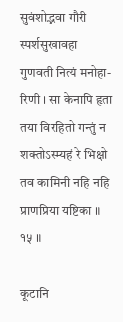सुवंशोद्भवा गौरी स्पर्शसुखावहा गुणवती नित्यं मनोहा- रिणी । सा केनापि हृता तया विरहितो गन्तुं न शक्तोऽस्म्यहं रे भिक्षो तव कामिनी नहि नहि प्राणप्रिया यष्टिका ॥ १५ ॥

कूटानि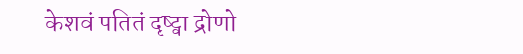केशवं पतितं दृष्ट्वा द्रोणो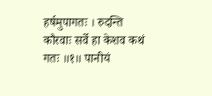हर्षमुपागतः । रुदन्ति कौरवाः सर्वे हा केशव कथं गतः ॥१॥ पानीयं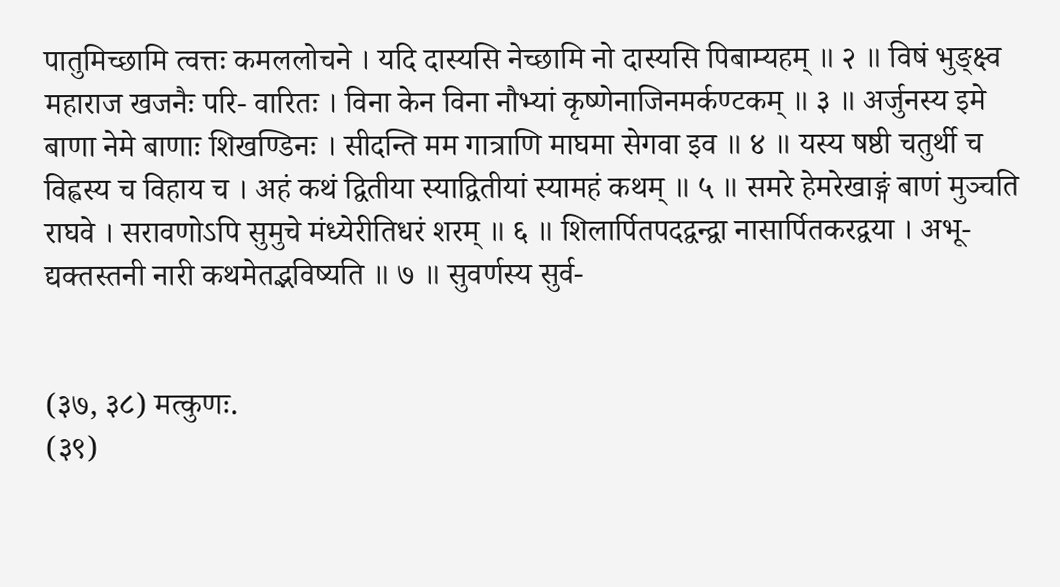पातुमिच्छामि त्वत्तः कमललोचने । यदि दास्यसि नेच्छामि नो दास्यसि पिबाम्यहम् ॥ २ ॥ विषं भुङ्क्ष्व महाराज खजनैः परि- वारितः । विना केन विना नौभ्यां कृष्णेनाजिनमर्कण्टकम् ॥ ३ ॥ अर्जुनस्य इमे बाणा नेमे बाणाः शिखण्डिनः । सीदन्ति मम गात्राणि माघमा सेगवा इव ॥ ४ ॥ यस्य षष्ठी चतुर्थी च विह्वस्य च विहाय च । अहं कथं द्वितीया स्याद्वितीयां स्यामहं कथम् ॥ ५ ॥ समरे हेमरेखाङ्गं बाणं मुञ्चति राघवे । सरावणोऽपि सुमुचे मंध्येरीतिधरं शरम् ॥ ६ ॥ शिलार्पितपदद्वन्द्वा नासार्पितकरद्वया । अभू- द्यक्तस्तनी नारी कथमेतद्भविष्यति ॥ ७ ॥ सुवर्णस्य सुर्व-


(३७, ३८) मत्कुणः.
(३९)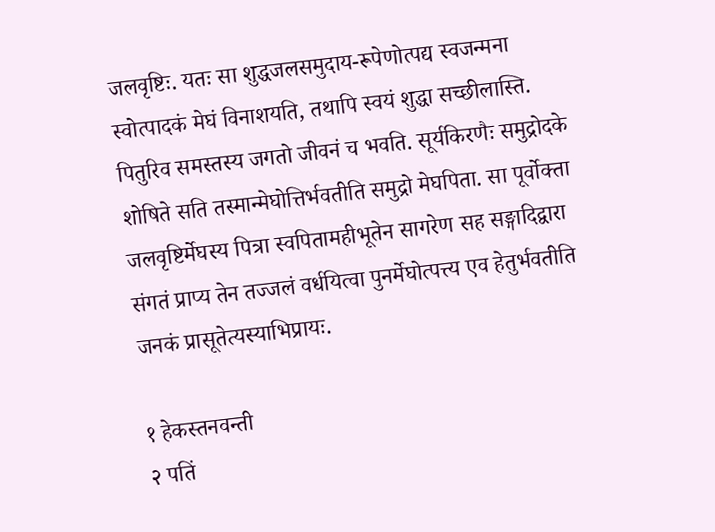जलवृष्टिः. यतः सा शुद्धजलसमुदाय-रूपेणोत्पद्य स्वजन्मना स्वोत्पादकं मेघं विनाशयति, तथापि स्वयं शुद्धा सच्छीलास्ति. पितुरिव समस्तस्य जगतो जीवनं च भवति. सूर्यकिरणैः समुद्रोदके शोषिते सति तस्मान्मेघोत्तिर्भवतीति समुद्रो मेघपिता. सा पूर्वोक्ता जलवृष्टिर्मेघस्य पित्रा स्वपितामहीभूतेन सागरेण सह सङ्गादिद्वारा संगतं प्राप्य तेन तज्जलं वर्धयित्वा पुनर्मेघोत्पत्त्य एव हेतुर्भवतीति जनकं प्रासूतेत्यस्याभिप्रायः.

१ हेकस्तनवन्ती
२ पतिं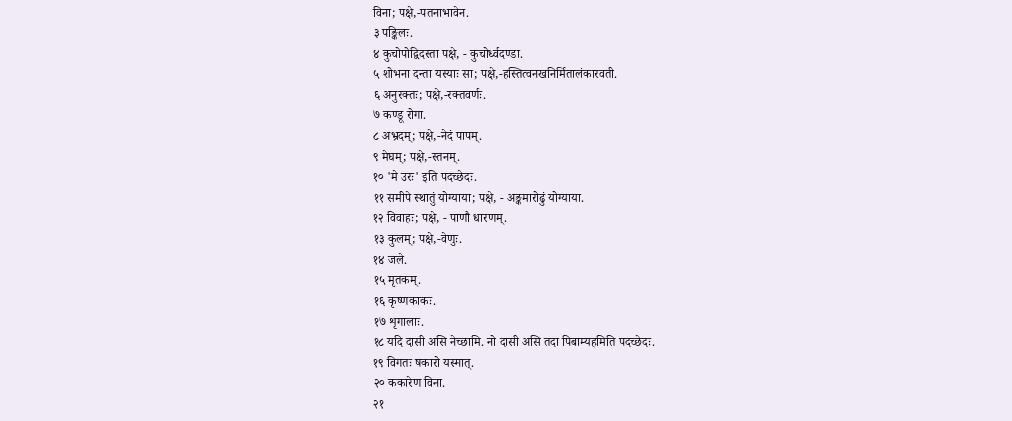विना; पक्षे,-पतनाभावेन.
३ पङ्किलः.
४ कुचोपोद्विदस्ता पक्षे, - कुचोर्ध्वदण्डा.
५ शोभना दन्ता यस्याः सा; पक्षे,-हस्तित्वनखनिर्मितालंकारवती.
६ अनुरक्तः; पक्षे,-रक्तवर्णः.
७ कण्डू रोगा.
८ अभ्रदम्; पक्षे,-नेदं पापम्.
९ मेघम्; पक्षे,-स्तनम्.
१० 'मे उरः' इति पदच्छेदः.
११ समीपे स्थातुं योग्याया; पक्षे, - अङ्कमारोढुं योग्याया.
१२ विवाहः; पक्षे, - पाणौ धारणम्.
१३ कुलम्; पक्षे,-वेणुः.
१४ जले.
१५ मृतकम्.
१६ कृष्णकाकः.
१७ शृगालाः.
१८ यदि दासी असि नेच्छामि. नो दासी असि तदा पिबाम्यहमिति पदच्छेदः.
१९ विगतः षकारो यस्मात्.
२० ककारेण विना.
२१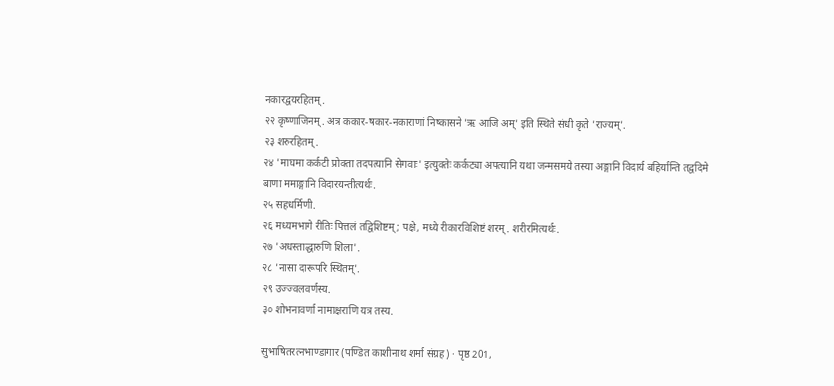नकारद्वयरहितम्.
२२ कृष्णाजिनम्. अत्र ककार-षकार-नकाराणां निष्कासने 'ऋ आजि अम्' इति स्थिते संधी कृते 'राज्यम्'.
२३ शरुरहितम्.
२४ 'माघमा कर्कटी प्रोक्ता तदपत्यानि सेगवाः' इत्युक्तेः कर्कट्या अपत्यानि यथा जन्मसमये तस्या अङ्गानि विदार्य बहिर्यान्ति तद्वदिमे बाणा ममाङ्गानि विदारयन्तीत्यर्थः.
२५ सहधर्मिणी.
२६ मध्यमभागे रीतिः पित्तलं तद्विशिष्टम्; पक्षे, मध्ये रीकारविशिष्टं शरम्. शरीरमित्यर्थः.
२७ 'अधस्ताद्धारुणि शिला'.
२८ 'नासा दारूपरि स्थितम्'.
२९ उज्ज्वलवर्णस्य.
३० शोभनावर्णा नामाक्षराणि यत्र तस्य.

सुभाषितरत्नभाण्डागार (पण्डित काशीनाथ शर्मा संग्रह) · पृष्ठ 201,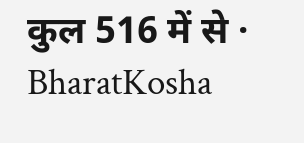कुल 516 में से · BharatKosha